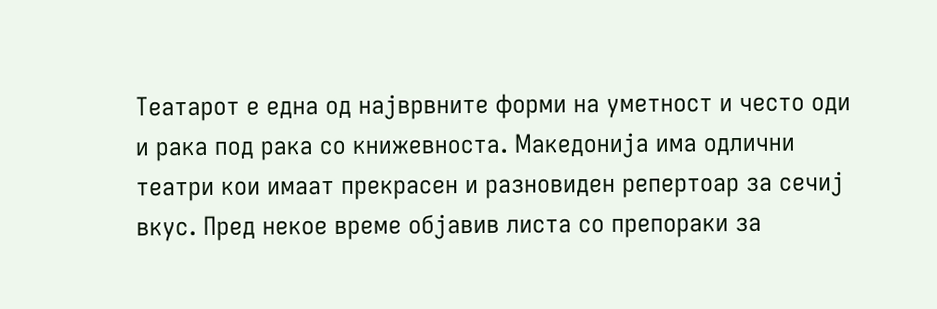Театарот е една од најврвните форми на уметност и често оди и рака под рака со книжевноста. Македонија има одлични театри кои имаат прекрасен и разновиден репертоар за сечиј вкус. Пред некое време објавив листа со препораки за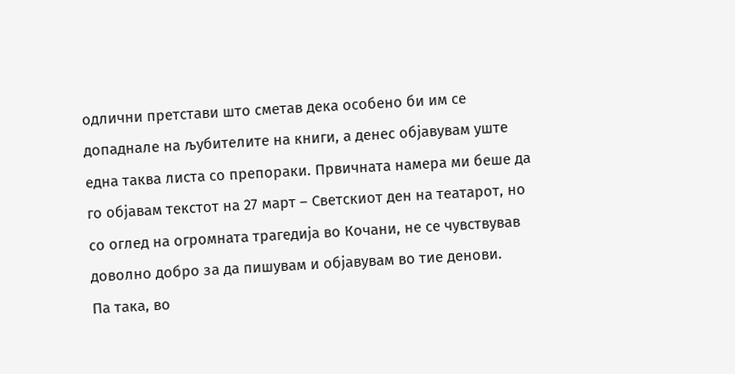одлични претстави што сметав дека особено би им се допаднале на љубителите на книги, а денес објавувам уште една таква листа со препораки. Првичната намера ми беше да го објавам текстот на 27 март – Светскиот ден на театарот, но со оглед на огромната трагедија во Кочани, не се чувствував доволно добро за да пишувам и објавувам во тие денови.
Па така, во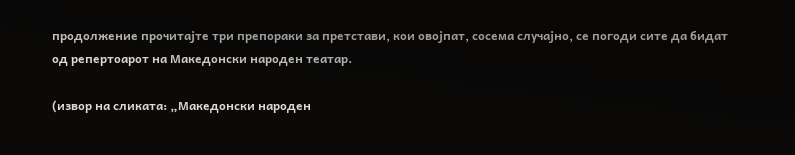продолжение прочитајте три препораки за претстави, кои овојпат, сосема случајно, се погоди сите да бидат од репертоарот на Македонски народен театар.

(извор на сликата: „Македонски народен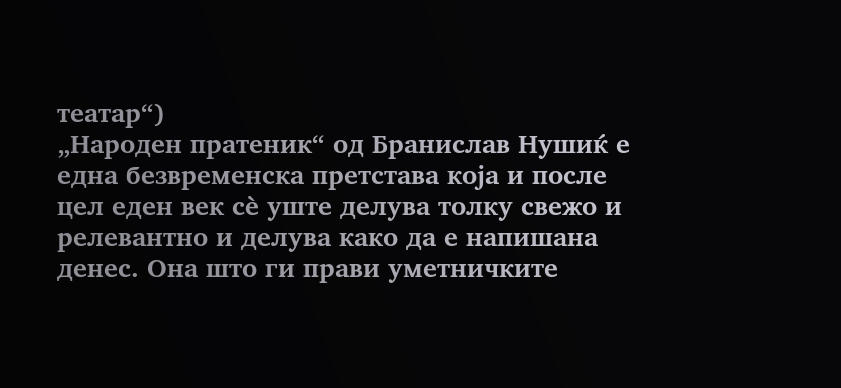театар“)
„Народен пратеник“ од Бранислав Нушиќ е една безвременска претстава која и после цел еден век сè уште делува толку свежо и релевантно и делува како да е напишана денес. Она што ги прави уметничките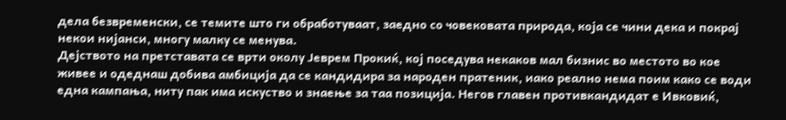дела безвременски, се темите што ги обработуваат, заедно со човековата природа, која се чини дека и покрај некои нијанси, многу малку се менува.
Дејството на претставата се врти околу Јеврем Прокиќ, кој поседува некаков мал бизнис во местото во кое живее и одеднаш добива амбиција да се кандидира за народен пратеник, иако реално нема поим како се води една кампања, ниту пак има искуство и знаење за таа позиција. Негов главен противкандидат е Ивковиќ,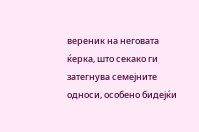вереник на неговата ќерка, што секако ги затегнува семејните односи, особено бидејќи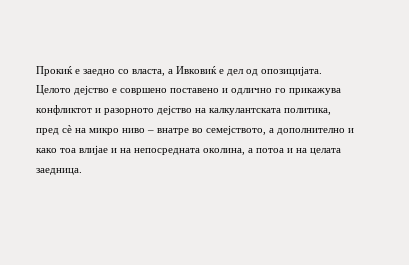Прокиќ е заедно со власта, а Ивковиќ е дел од опозицијата.
Целото дејство е совршено поставено и одлично го прикажува конфликтот и разорното дејство на калкулантската политика, пред сè на микро ниво – внатре во семејството, а дополнително и како тоа влијае и на непосредната околина, а потоа и на целата заедница.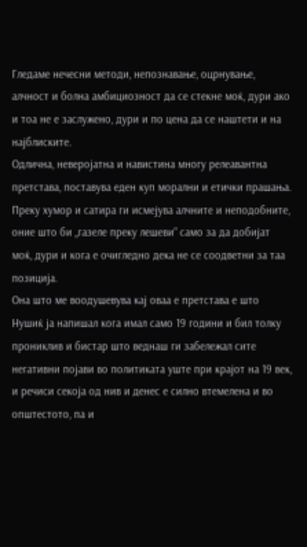Гледаме нечесни методи, непознавање, оцрнување, алчност и болна амбициозност да се стекне моќ, дури ако и тоа не е заслужено, дури и по цена да се наштети и на најблиските.
Одлична, неверојатна и навистина многу релеавантна претстава, поставува еден куп морални и етички прашања. Преку хумор и сатира ги исмејува алчните и неподобните, оние што би „газеле преку лешеви“ само за да добијат моќ, дури и кога е очигледно дека не се соодветни за таа позиција.
Она што ме воодушевува кај оваа е претстава е што Нушиќ ја напишал кога имал само 19 години и бил толку прониклив и бистар што веднаш ги забележал сите негативни појави во политиката уште при крајот на 19 век, и речиси секоја од нив и денес е силно втемелена и во општестото, па и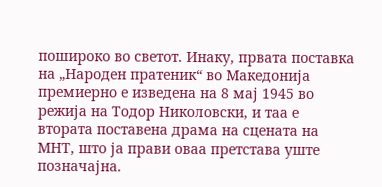пошироко во светот. Инаку, првата поставка на „Народен пратеник“ во Македонија премиерно е изведена на 8 мај 1945 во режија на Тодор Николовски, и таа е втората поставена драма на сцената на МНТ, што ја прави оваа претстава уште позначајна.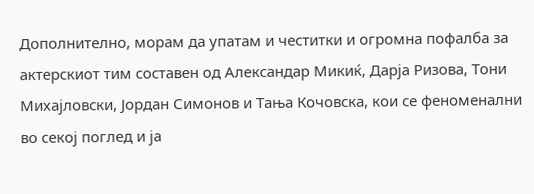Дополнително, морам да упатам и честитки и огромна пофалба за актерскиот тим составен од Александар Микиќ, Дарја Ризова, Тони Михајловски, Јордан Симонов и Тања Кочовска, кои се феноменални во секој поглед и ја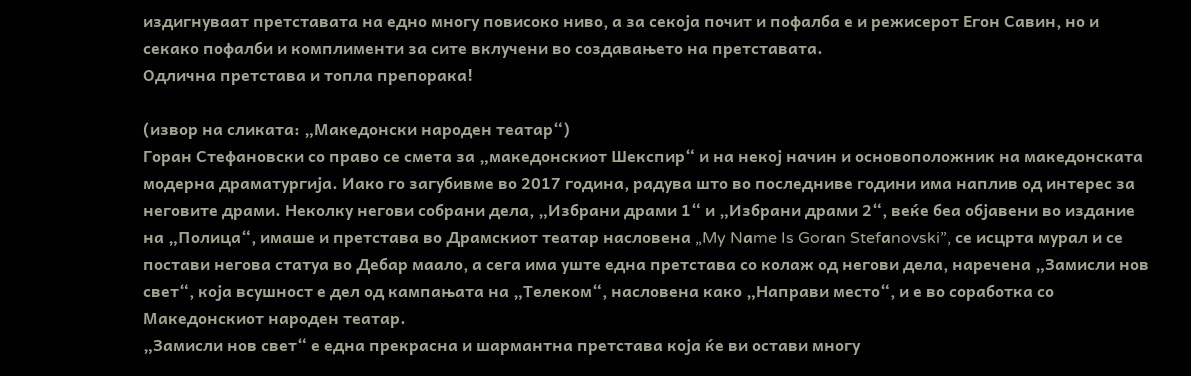издигнуваат претставата на едно многу повисоко ниво, а за секоја почит и пофалба е и режисерот Егон Савин, но и секако пофалби и комплименти за сите вклучени во создавањето на претставата.
Одлична претстава и топла препорака!

(извор на сликата: „Македонски народен театар“)
Горан Стефановски со право се смета за „македонскиот Шекспир“ и на некој начин и основоположник на македонската модерна драматургија. Иако го загубивме во 2017 година, радува што во последниве години има наплив од интерес за неговите драми. Неколку негови собрани дела, „Избрани драми 1“ и „Избрани драми 2“, веќе беа објавени во издание на „Полица“, имаше и претстава во Драмскиот театар насловена „My Nаme Is Gorаn Stefаnovski”, се исцрта мурал и се постави негова статуа во Дебар маало, а сега има уште една претстава со колаж од негови дела, наречена „Замисли нов свет“, која всушност е дел од кампањата на „Телеком“, насловена како „Направи место“, и е во соработка со Македонскиот народен театар.
„Замисли нов свет“ е една прекрасна и шармантна претстава која ќе ви остави многу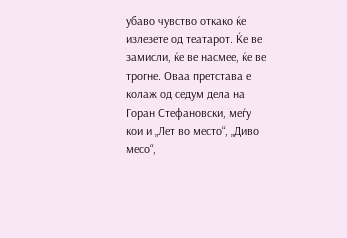убаво чувство откако ќе излезете од театарот. Ќе ве замисли, ќе ве насмее, ќе ве трогне. Оваа претстава е колаж од седум дела на Горан Стефановски, меѓу кои и „Лет во место“, „Диво месо“,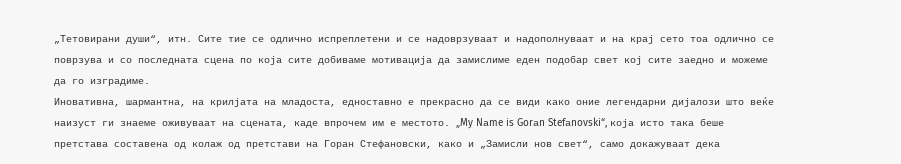„Тетовирани души“, итн. Сите тие се одлично испреплетени и се надоврзуваат и надополнуваат и на крај сето тоа одлично се поврзува и со последната сцена по која сите добиваме мотивација да замислиме еден подобар свет кој сите заедно и можеме да го изградиме.
Иновативна, шармантна, на крилјата на младоста, едноставно е прекрасно да се види како оние легендарни дијалози што веќе наизуст ги знаеме оживуваат на сцената, каде впрочем им е местото. „My Nаme is Gorаn Stefаnovski“, која исто така беше претстава составена од колаж од претстави на Горан Стефановски, како и „Замисли нов свет“, само докажуваат дека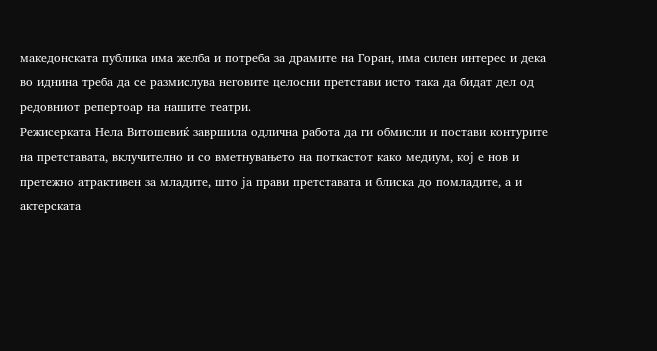македонската публика има желба и потреба за драмите на Горан, има силен интерес и дека во иднина треба да се размислува неговите целосни претстави исто така да бидат дел од редовниот репертоар на нашите театри.
Режисерката Нела Витошевиќ завршила одлична работа да ги обмисли и постави контурите на претставата, вклучително и со вметнувањето на поткастот како медиум, кој е нов и претежно атрактивен за младите, што ја прави претставата и блиска до помладите, а и актерската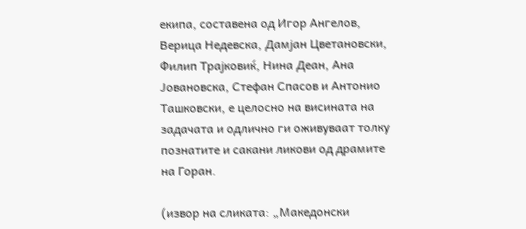екипа, составена од Игор Ангелов, Верица Недевска, Дамјан Цветановски, Филип Трајковиќ, Нина Деан, Ана Јовановска, Стефан Спасов и Антонио Ташковски, е целосно на висината на задачата и одлично ги оживуваат толку познатите и сакани ликови од драмите на Горан.

(извор на сликата: „Македонски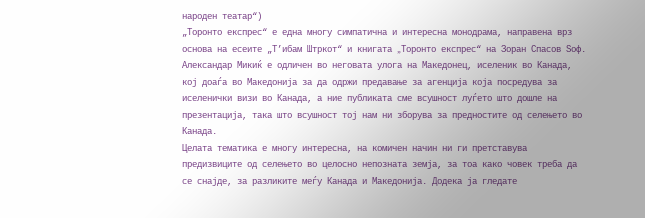народен театар“)
„Торонто експрес“ е една многу симпатична и интересна монодрама, направена врз основа на есеите „Т’ибам Штркот“ и книгата „Toронто експрес“ на Зоран Спасов Ѕоф. Александар Микиќ е одличен во неговата улога на Македонец, иселеник во Канада, кој доаѓа во Македонија за да одржи предавање за агенција која посредува за иселенички визи во Канада, а ние публиката сме всушност луѓето што дошле на презентација, така што всушност тој нам ни зборува за предностите од селењето во Канада.
Целата тематика е многу интересна, на комичен начин ни ги претставува предизвиците од селењето во целосно непозната земја, за тоа како човек треба да се снајде, за разликите меѓу Канада и Македонија. Додека ја гледате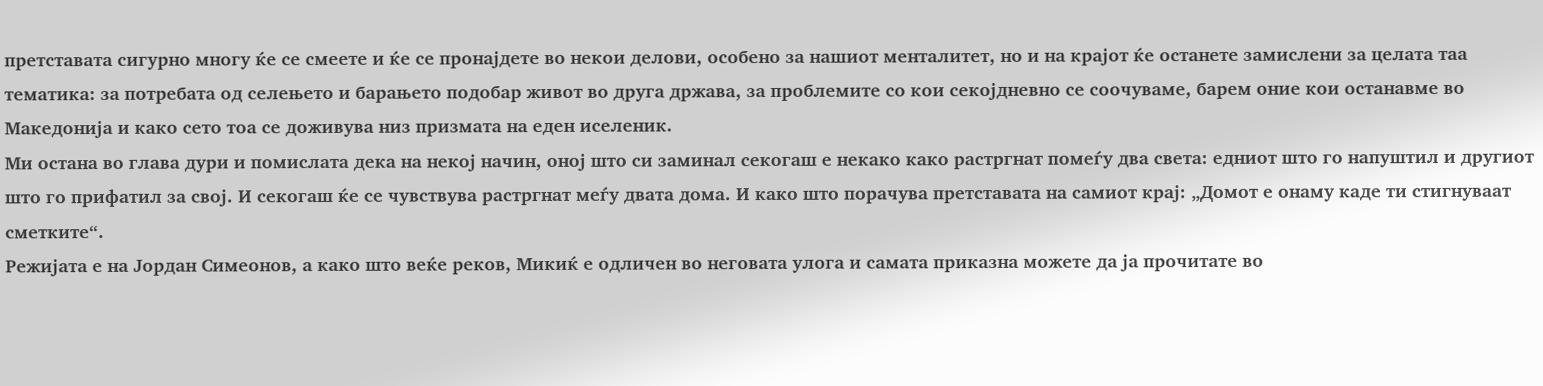претставата сигурно многу ќе се смеете и ќе се пронајдете во некои делови, особено за нашиот менталитет, но и на крајот ќе останете замислени за целата таа тематика: за потребата од селењето и барањето подобар живот во друга држава, за проблемите со кои секојдневно се соочуваме, барем оние кои останавме во Македонија и како сето тоа се доживува низ призмата на еден иселеник.
Ми остана во глава дури и помислата дека на некој начин, оној што си заминал секогаш е некако како растргнат помеѓу два света: едниот што го напуштил и другиот што го прифатил за свој. И секогаш ќе се чувствува растргнат меѓу двата дома. И како што порачува претставата на самиот крај: „Домот е онаму каде ти стигнуваат сметките“.
Режијата е на Јордан Симеонов, а како што веќе реков, Микиќ е одличен во неговата улога и самата приказна можете да ја прочитате во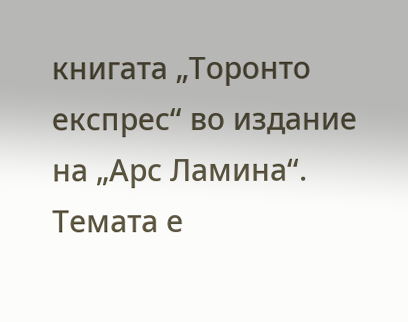книгата „Торонто експрес“ во издание на „Арс Ламина“. Темата е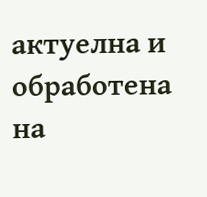актуелна и обработена на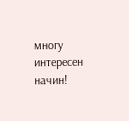многу интересен начин!